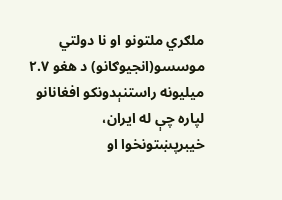ملګري ملتونو او نا دولتي موسسو(انجيوګانو) د هغو ۲.۷ میلیونه راستنېدونکو افغانانو لپاره چې له ایران، خيبرپښتونخوا او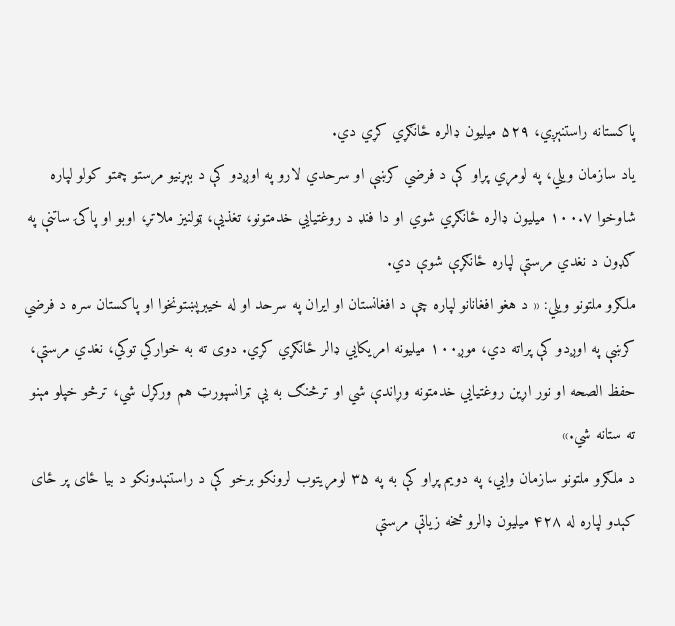پاکستانه راستنېږي، ۵۲۹ میلیون ډالره ځانګړي کړي دي.
یاد سازمان ویلي، په لومړي پړاو کې د فرضي کرښې او سرحدي لارو په اوږدو کې د بېړنیو مرستو چمتو کولو لپاره شاوخوا ۱۰۰.۷ میلیون ډالره ځانګړي شوي او دا فنډ د روغتیايي خدمتونو، تغذیې، ټولنیز ملاتړ، اوبو او پاکۍ ساتنې په ګډون د نغدي مرستې لپاره ځانګړې شوې دي.
ملګرو ملتونو ویلي: « د هغو افغانانو لپاره چې د افغانستان او ایران په سرحد او له خيبرپښتونخوا او پاکستان سره د فرضي کرښې په اوږدو کې پراته دي، موږ۱۰۰ میلیونه امریکايي ډالر ځانګړي کړي. دوی ته به خوارکي توکي، نغدي مرستې، حفظ الصحه او نور اړین روغتیایي خدمتونه وړاندې شي او ترڅنګ به یې ټرانسپورټ هم ورکړل شي، ترڅو خپلو مېنو ته ستانه شي.»
د ملګرو ملتونو سازمان وایي، په دویم پړاو کې به په ۳۵ لومړیتوب لرونکو برخو کې د راستنېدونکو د بیا ځای پر ځای کېدو لپاره له ۴۲۸ ميلیون ډالرو څخه زیاتې مرستې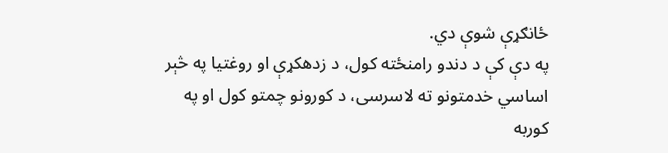ځانګړې شوې دي.
په دې کې د دندو رامنځته کول، د زدهکړې او روغتیا په څېر اساسي خدمتونو ته لاسرسی، د کورونو چمتو کول او په کوربه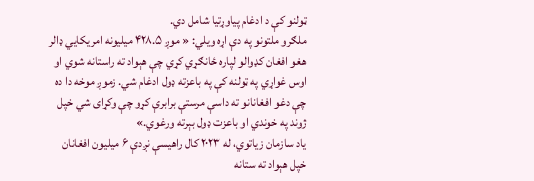ټولنو کې د ادغام پیاوړتیا شامل دي.
ملګرو ملتونو په دې اړه ویلي: « موږ ۴۲۸.۵ میلیونه امریکایي ډالر هغو افغان کډوالو لپاره ځانګړي کړي چې هېواد ته راستانه شوي او اوس غواړي په ټولنه کې په باعزته ډول ادغام شي. زموږ موخه دا ده چې دغو افغانانو ته داسې مرستې برابرې کړو چې وکړای شي خپل ژوند په خوندي او باعزت ډول بېرته ورغوي.»
یاد سازمان زیاتوي، له ۲۰۲۳ کال راهیسې نږدې ۶ میلیون افغانان خپل هېواد ته ستانه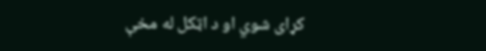کړای شوي او د اټکل له مخې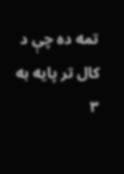تمه ده چې د کال تر پایه به ۳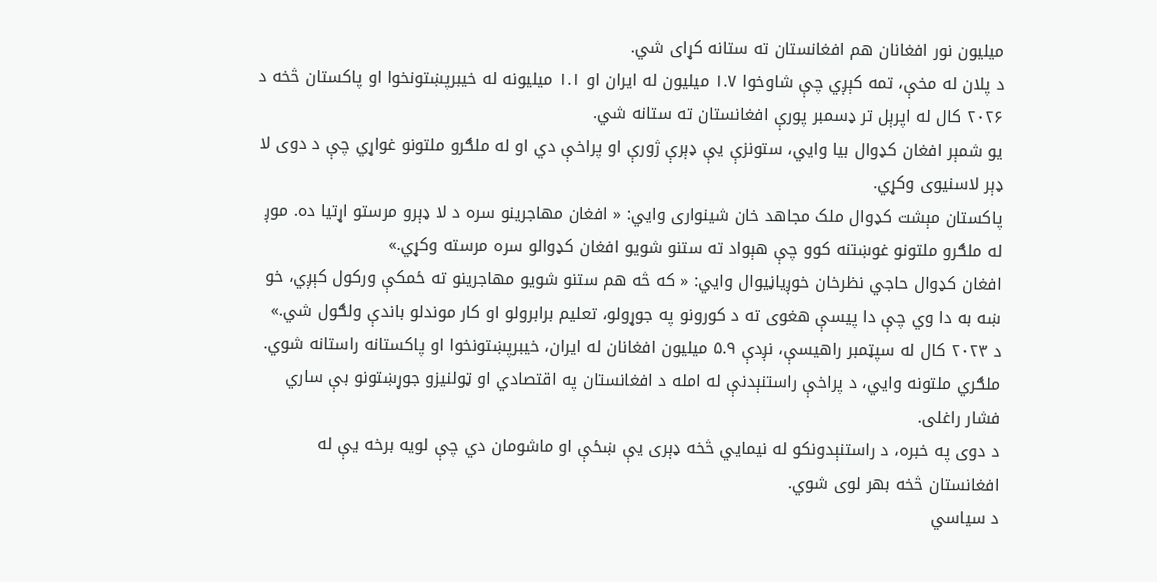میلیون نور افغانان هم افغانستان ته ستانه کړای شي.
د پلان له مخې، تمه کېږي چې شاوخوا ۱.۷ میلیون له ایران او ۱.۱ میلیونه له خيبرپښتونخوا او پاکستان څخه د ۲۰۲۶ کال له اپرېل تر ډسمبر پورې افغانستان ته ستانه شي.
یو شمېر افغان کډوال بیا وایي، ستونزې یې ډېرې ژورې او پراخې دي او له ملګرو ملتونو غواړي چې د دوی لا ډېر لاسنیوی وکړي.
پاکستان مېشت کډوال ملک مجاهد خان شینواری وايي: « افغان مهاجرینو سره د لا ډېرو مرستو اړتیا ده. موږ له ملګرو ملتونو غوښتنه کوو چې هېواد ته ستنو شویو افغان کډوالو سره مرسته وکړي.»
افغان کډوال حاجي نظرخان خوږیاڼیوال وايي: « که څه هم ستنو شویو مهاجرینو ته ځمکې ورکول کېږي، خو ښه به دا وي چې دا پیسې هغوی ته د کورونو په جوړولو، تعلیم برابرولو او کار موندلو باندې ولګول شي.»
د ۲۰۲۳ کال له سپټمبر راهیسې، نږدې ۵.۹ میلیون افغانان له ايران، خيبرپښتونخوا او پاکستانه راستانه شوي.
ملګري ملتونه وايي، د پراخې راستنېدنې له امله د افغانستان په اقتصادي او ټولنیزو جوړښتونو بې ساري فشار راغلی.
د دوی په خبره، د راستنېدونکو له نیمایي څخه ډېری یې ښځې او ماشومان دي چې لویه برخه یې له افغانستان څخه بهر لوی شوي.
د سیاسي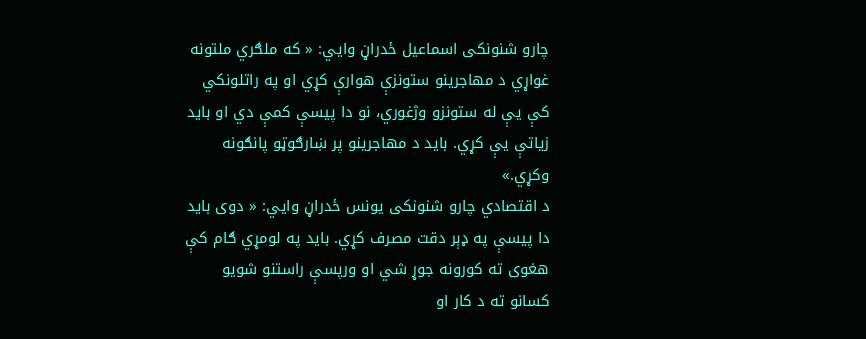چارو شنونکی اسماعیل ځدراڼ وايي: « که ملګري ملتونه غواړي د مهاجرینو ستونزې هوارې کړي او په راتلونکي کې یې له ستونزو وژغوري، نو دا پیسې کمې دي او باید زیاتې یې کړي. باید د مهاجرینو پر ښارګوټو پانګونه وکړي.»
د اقتصادي چارو شنونکی یونس ځدراڼ وايي: « دوی باید دا پیسې په ډېر دقت مصرف کړي. باید په لومړي ګام کې هغوی ته کورونه جوړ شي او ورپسې راستنو شویو کسانو ته د کار او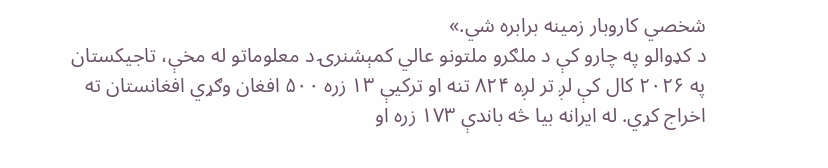شخصي کاروبار زمینه برابره شي.»
د کډوالو په چارو کې د ملګرو ملتونو عالي کمېشنرۍ د معلوماتو له مخې، تاجیکستان په ۲۰۲۶ کال کې لږ تر لږه ۸۲۴ تنه او ترکیې ۱۳ زره ۵۰۰ افغان وګړي افغانستان ته اخراج کړي. له ایرانه بیا څه باندې ۱۷۳ زره او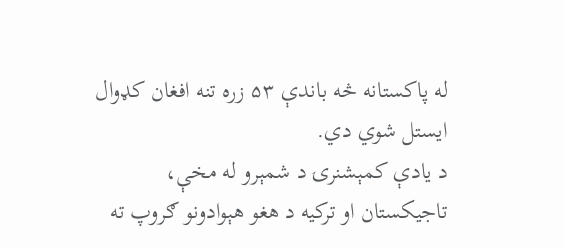له پاکستانه څه باندې ۵۳ زره تنه افغان کډوال ایستل شوي دي.
د يادې کمېشنرۍ د شمېرو له مخې، تاجیکستان او ترکیه د هغو هېوادونو ګروپ ته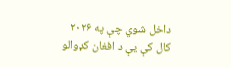داخل شوي چې په ۲۰۲۶ کال کې یې د افغان کډوالو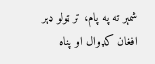شمېر ته په پام، تر ټولو ډېر افغان کډوال او پناه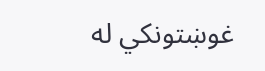غوښتونکي له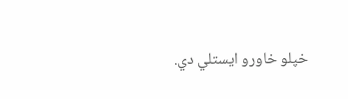خپلو خاورو ایستلي دي.